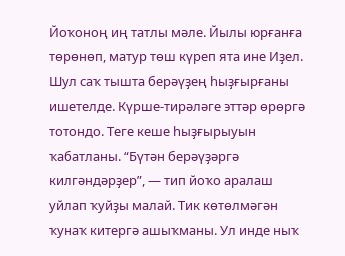Йоҡоноң иң татлы мәле. Йылы юрғанға төрөнөп, матур төш күреп ята ине Иҙел. Шул саҡ тышта берәүҙең һыҙғырғаны ишетелде. Күрше-тирәләге эттәр өрөргә тотондо. Теге кеше һыҙғырыуын ҡабатланы. “Бүтән берәүҙәргә килгәндәрҙер”, — тип йоҡо аралаш уйлап ҡуйҙы малай. Тик көтөлмәгән ҡунаҡ китергә ашыҡманы. Ул инде ныҡ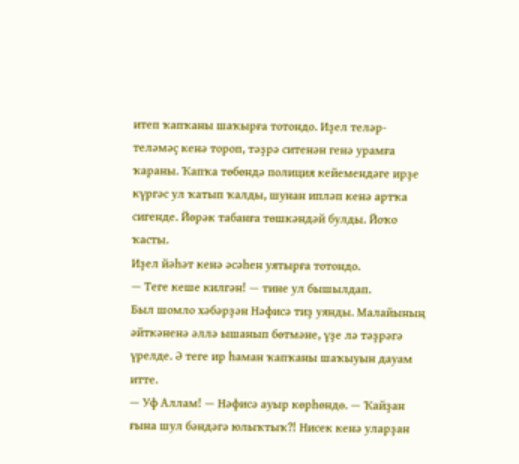итеп ҡапҡаны шаҡырға тотондо. Иҙел теләр-теләмәҫ кенә тороп, тәҙрә ситенән генә урамға ҡараны. Ҡапҡа төбөндә полиция кейемендәге ирҙе күргәс ул ҡатып ҡалды, шунан ипләп кенә артҡа сигенде. Йөрәк табанға төшкәндәй булды. Йоҡо ҡасты.
Иҙел йәһәт кенә әсәһен уятырға тотондо.
— Теге кеше килгән! — тине ул бышылдап.
Был шомло хәбәрҙән Нәфисә тиҙ уянды. Малайының әйткәненә әллә ышанып бөтмәне, үҙе лә тәҙрәгә үрелде. Ә теге ир һаман ҡапҡаны шаҡыуын дауам итте.
— Уф Аллам! — Нәфисә ауыр көрһөндө. — Ҡайҙан ғына шул бәндәгә юлыҡтыҡ?! Нисек кенә уларҙан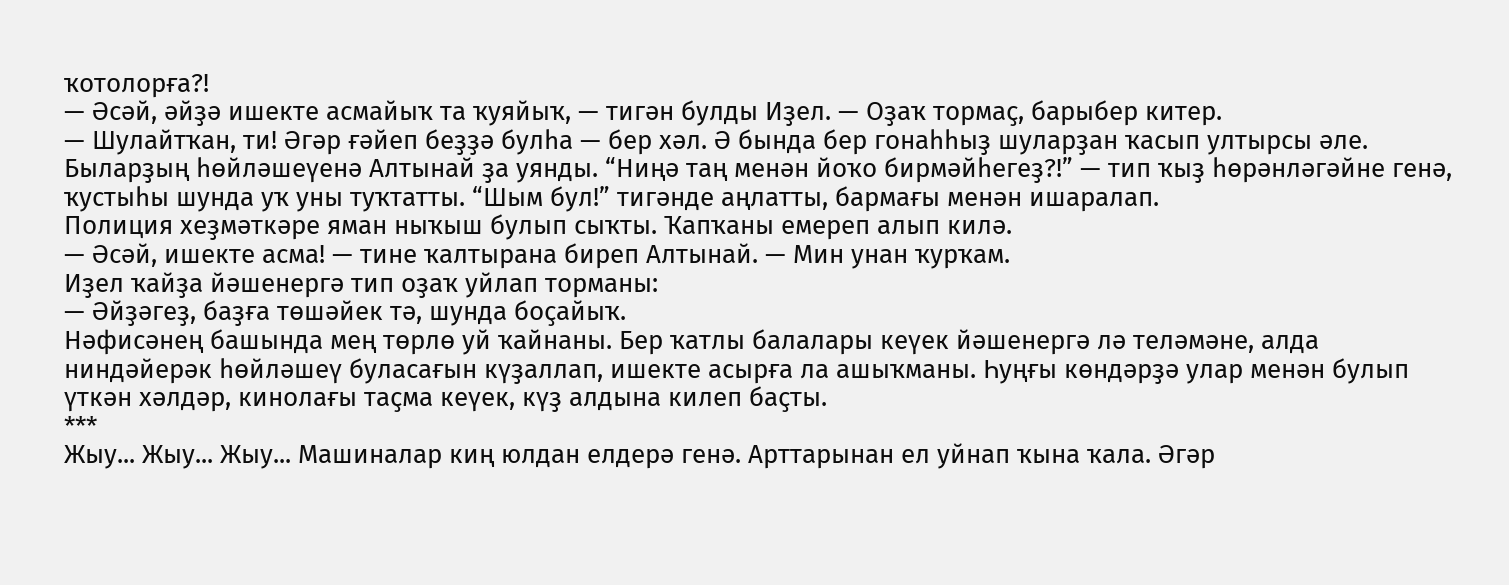ҡотолорға?!
— Әсәй, әйҙә ишекте асмайыҡ та ҡуяйыҡ, — тигән булды Иҙел. — Оҙаҡ тормаҫ, барыбер китер.
— Шулайтҡан, ти! Әгәр ғәйеп беҙҙә булһа — бер хәл. Ә бында бер гонаһһыҙ шуларҙан ҡасып ултырсы әле.
Быларҙың һөйләшеүенә Алтынай ҙа уянды. “Ниңә таң менән йоҡо бирмәйһегеҙ?!” — тип ҡыҙ һөрәнләгәйне генә, ҡустыһы шунда уҡ уны туҡтатты. “Шым бул!” тигәнде аңлатты, бармағы менән ишаралап.
Полиция хеҙмәткәре яман ныҡыш булып сыҡты. Ҡапҡаны емереп алып килә.
— Әсәй, ишекте асма! — тине ҡалтырана биреп Алтынай. — Мин унан ҡурҡам.
Иҙел ҡайҙа йәшенергә тип оҙаҡ уйлап торманы:
— Әйҙәгеҙ, баҙға төшәйек тә, шунда боҫайыҡ.
Нәфисәнең башында мең төрлө уй ҡайнаны. Бер ҡатлы балалары кеүек йәшенергә лә теләмәне, алда ниндәйерәк һөйләшеү буласағын күҙаллап, ишекте асырға ла ашыҡманы. Һуңғы көндәрҙә улар менән булып үткән хәлдәр, кинолағы таҫма кеүек, күҙ алдына килеп баҫты.
***
Жыу... Жыу... Жыу... Машиналар киң юлдан елдерә генә. Арттарынан ел уйнап ҡына ҡала. Әгәр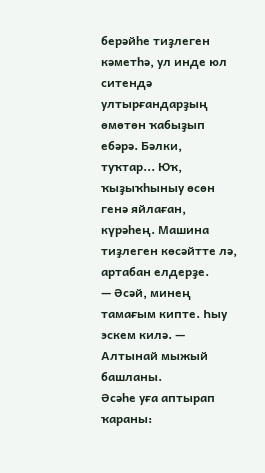берәйһе тиҙлеген кәметһә, ул инде юл ситендә ултырғандарҙың өмөтөн ҡабыҙып ебәрә. Бәлки, туҡтар... Юҡ, ҡыҙыҡһыныу өсөн генә яйлаған, күрәһең. Машина тиҙлеген көсәйтте лә, артабан елдерҙе.
— Әсәй, минең тамағым кипте. Һыу эскем килә. — Алтынай мыжый башланы.
Әсәһе уға аптырап ҡараны: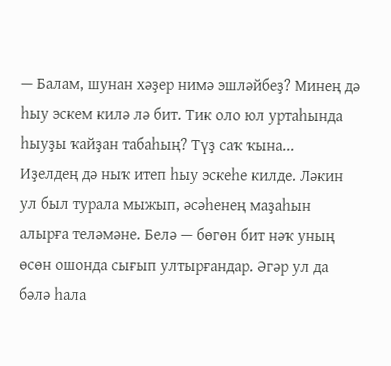— Балам, шунан хәҙер нимә эшләйбеҙ? Минең дә һыу эскем килә лә бит. Тик оло юл уртаһында һыуҙы ҡайҙан табаһың? Түҙ саҡ ҡына...
Иҙелдең дә ныҡ итеп һыу эскеһе килде. Ләкин ул был турала мыжып, әсәһенең маҙаһын алырға теләмәне. Белә — бөгөн бит нәҡ уның өсөн ошонда сығып ултырғандар. Әгәр ул да бәлә һала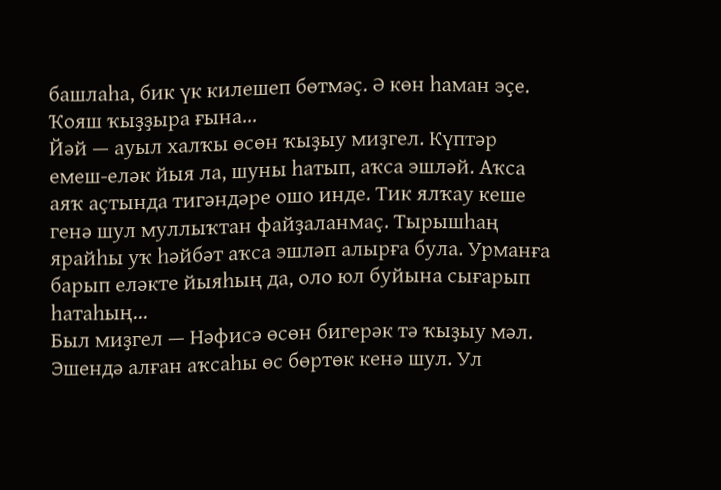башлаһа, бик үк килешеп бөтмәҫ. Ә көн һаман эҫе. Ҡояш ҡыҙҙыра ғына...
Йәй — ауыл халҡы өсөн ҡыҙыу миҙгел. Күптәр емеш-еләк йыя ла, шуны һатып, аҡса эшләй. Аҡса аяҡ аҫтында тигәндәре ошо инде. Тик ялҡау кеше генә шул муллыҡтан файҙаланмаҫ. Тырышһаң ярайһы уҡ һәйбәт аҡса эшләп алырға була. Урманға барып еләкте йыяһың да, оло юл буйына сығарып һатаһың...
Был миҙгел — Нәфисә өсөн бигерәк тә ҡыҙыу мәл. Эшендә алған аҡсаһы өс бөртөк кенә шул. Ул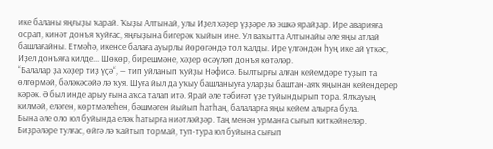ике баланы яңғыҙы ҡарай. Ҡыҙы Алтынай, улы Иҙел хәҙер үҙҙәре лә эшкә ярайҙар. Ире аварияға осрап, кинәт донъя ҡуйғас, яңғыҙына бигерәк ҡыйын ине. Ул ваҡытта Алтынайы әле яңы атлай башлағайны. Етмәһә, икенсе балаға ауырлы йөрөгәндә тол ҡалды. Ире үлгәндән һуң ике ай үткәс, Иҙел донъяға килде... Шөкөр, бирешмәне, хәҙер өсәүләп донъя көтәләр.
“Балалар ҙа хәҙер тиҙ үҫә“, — тип уйланып ҡуйҙы Нәфисә. Былтырғы алған кейемдәре туҙып та өлгөрмәй, бәләкәсәйә лә ҡуя. Шуға йыл да уҡыу башланыуға уларҙы баштан-аяҡ яңынан кейендерер кәрәк. Ә был инде арыу ғына аҡса талап итә. Ярай әле тәбиғәт үҙе туйындырып тора. Ялҡауың килмәй, еләген, көртмәлеһен, бәшмәген йыйып һатһаң, балаларға яңы кейем алырға була.
Бына әле оло юл буйында еләк һатырға ниәтләйҙәр. Таң менән урманға сығып киткәйнеләр. Биҙрәләре тулғас, өйгә лә ҡайтып тормай, туп-тура юл буйына сығып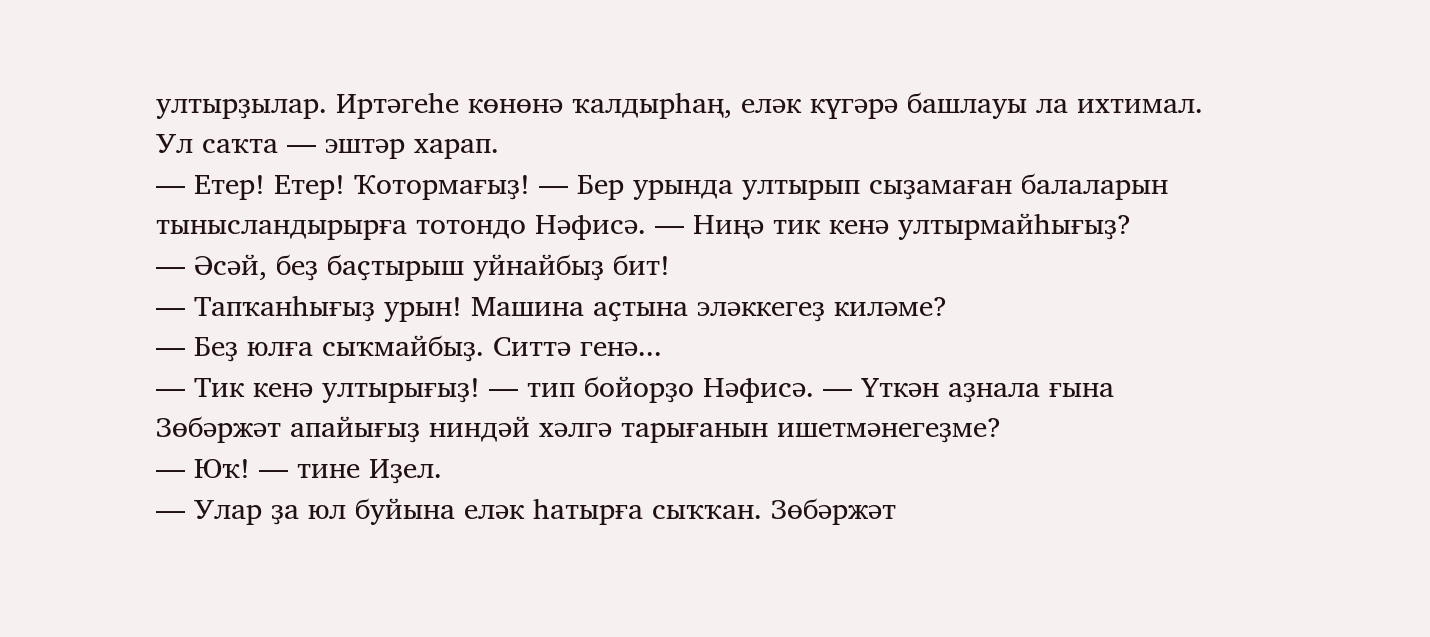ултырҙылар. Иртәгеһе көнөнә ҡалдырһаң, еләк күгәрә башлауы ла ихтимал. Ул саҡта — эштәр харап.
— Етер! Етер! Ҡотормағыҙ! — Бер урында ултырып сыҙамаған балаларын тынысландырырға тотондо Нәфисә. — Ниңә тик кенә ултырмайһығыҙ?
— Әсәй, беҙ баҫтырыш уйнайбыҙ бит!
— Тапҡанһығыҙ урын! Машина аҫтына эләккегеҙ киләме?
— Беҙ юлға сыҡмайбыҙ. Ситтә генә...
— Тик кенә ултырығыҙ! — тип бойорҙо Нәфисә. — Үткән аҙнала ғына Зөбәржәт апайығыҙ ниндәй хәлгә тарығанын ишетмәнегеҙме?
— Юҡ! — тине Иҙел.
— Улар ҙа юл буйына еләк һатырға сыҡҡан. Зөбәржәт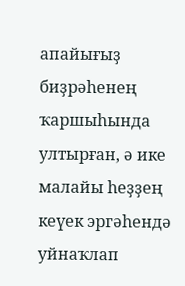апайығыҙ биҙрәһенең ҡаршыһында ултырған, ә ике малайы һеҙҙең кеүек эргәһендә уйнаҡлап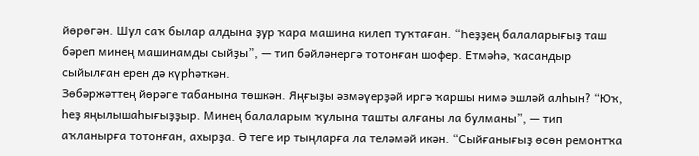йөрөгән. Шул саҡ былар алдына ҙур ҡара машина килеп туҡтаған. “Һеҙҙең балаларығыҙ таш бәреп минең машинамды сыйҙы”, — тип бәйләнергә тотонған шофер. Етмәһә, ҡасандыр сыйылған ерен дә күрһәткән.
Зөбәржәттең йөрәге табанына төшкән. Яңғыҙы әзмәүерҙәй иргә ҡаршы нимә эшләй алһын? “Юҡ, һеҙ яңылышаһығыҙҙыр. Минең балаларым ҡулына ташты алғаны ла булманы”, — тип аҡланырға тотонған, ахырҙа. Ә теге ир тыңларға ла теләмәй икән. “Сыйғанығыҙ өсөн ремонтҡа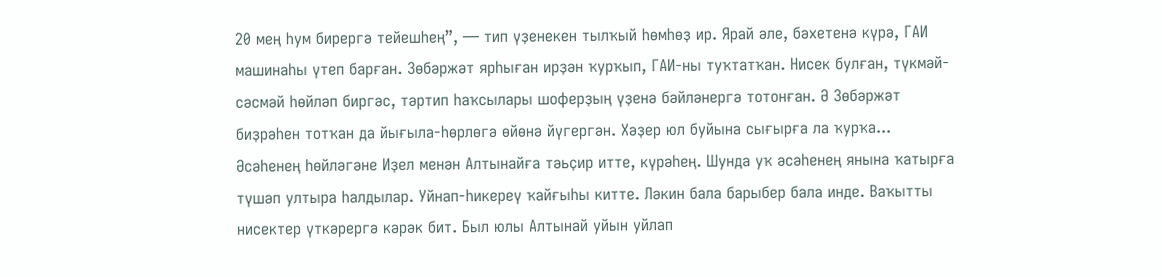20 мең һум бирергә тейешһең”, — тип үҙенекен тылҡый һөмһөҙ ир. Ярай әле, бәхетенә күрә, ГАИ машинаһы үтеп барған. Зөбәржәт ярһыған ирҙән ҡурҡып, ГАИ-ны туҡтатҡан. Нисек булған, түкмәй-сәсмәй һөйләп биргәс, тәртип һаҡсылары шоферҙың үҙенә бәйләнергә тотонған. Ә Зөбәржәт биҙрәһен тотҡан да йығыла-һөрлөгә өйөнә йүгергән. Хәҙер юл буйына сығырға ла ҡурҡа...
Әсәһенең һөйләгәне Иҙел менән Алтынайға тәьҫир итте, күрәһең. Шунда уҡ әсәһенең янына ҡатырға түшәп ултыра һалдылар. Уйнап-һикереү ҡайғыһы китте. Ләкин бала барыбер бала инде. Ваҡытты нисектер үткәрергә кәрәк бит. Был юлы Алтынай уйын уйлап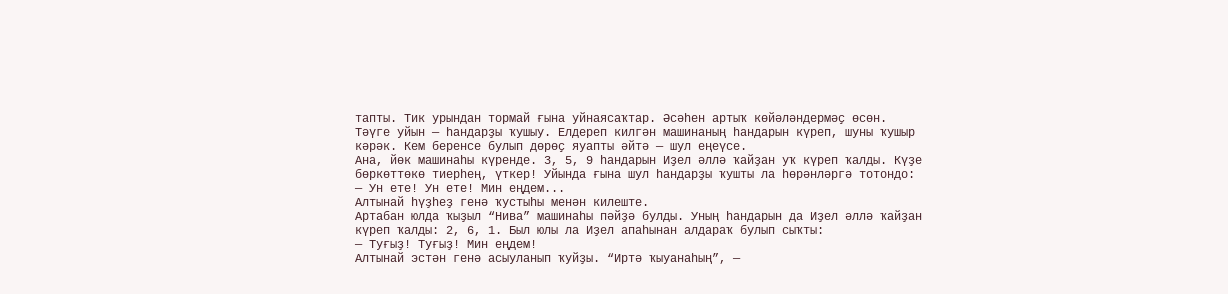тапты. Тик урындан тормай ғына уйнаясаҡтар. Әсәһен артыҡ көйәләндермәҫ өсөн.
Тәүге уйын — һандарҙы ҡушыу. Елдереп килгән машинаның һандарын күреп, шуны ҡушыр кәрәк. Кем беренсе булып дөрөҫ яуапты әйтә — шул еңеүсе.
Ана, йөк машинаһы күренде. 3, 5, 9 һандарын Иҙел әллә ҡайҙан уҡ күреп ҡалды. Күҙе бөркөттөкө тиерһең, үткер! Уйында ғына шул һандарҙы ҡушты ла һөрәнләргә тотондо:
— Ун ете! Ун ете! Мин еңдем...
Алтынай һүҙһеҙ генә ҡустыһы менән килеште.
Артабан юлда ҡыҙыл “Нива” машинаһы пәйҙә булды. Уның һандарын да Иҙел әллә ҡайҙан күреп ҡалды: 2, 6, 1. Был юлы ла Иҙел апаһынан алдараҡ булып сыҡты:
— Туғыҙ! Туғыҙ! Мин еңдем!
Алтынай эстән генә асыуланып ҡуйҙы. “Иртә ҡыуанаһың”, —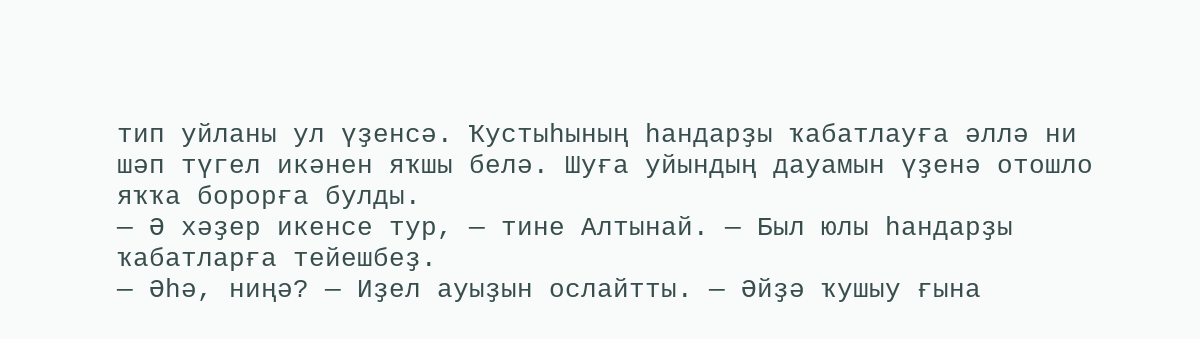тип уйланы ул үҙенсә. Ҡустыһының һандарҙы ҡабатлауға әллә ни шәп түгел икәнен яҡшы белә. Шуға уйындың дауамын үҙенә отошло яҡҡа борорға булды.
— Ә хәҙер икенсе тур, — тине Алтынай. — Был юлы һандарҙы ҡабатларға тейешбеҙ.
— Әһә, ниңә? — Иҙел ауыҙын ослайтты. — Әйҙә ҡушыу ғына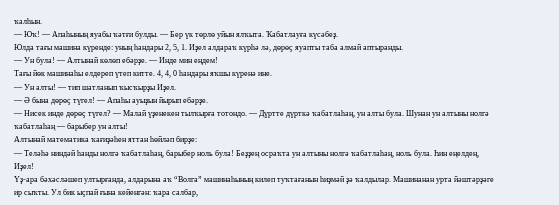ҡалһын.
— Юҡ! — Апаһының яуабы ҡәтғи булды. — Бер үк төрлө уйын ялҡыта. Ҡабатлауға күсәбеҙ.
Юлда тағы машина күренде: уның һандары 2, 5, 1. Иҙел алдараҡ күрһә лә, дөрөҫ яуапты таба алмай аптыранды.
— Ун була! — Алтынай көлөп ебәрҙе. — Инде мин еңдем!
Тағы йөк машинаһы елдереп үтеп китте. 4, 4, 0 һандары яҡшы күренә ине.
— Ун алты! — тип шатланып ҡысҡырҙы Иҙел.
— Ә бына дөрөҫ түгел! — Апаһы ауыҙын йырып ебәрҙе.
— Нисек инде дөрөҫ түгел? — Малай үҙенекен тылҡырға тотондо. — Дүртте дүрткә ҡабатлаһаң, ун алты була. Шунан ун алтыны нолгә ҡабатлаһаң — барыбер ун алты!
Алтынай математика ҡағиҙәһен яттан һөйләп бирҙе:
— Теләһә ниндәй һанды нолгә ҡабатлаһаң, барыбер ноль була! Беҙҙең осраҡта ун алтыны нолгә ҡабатлаһаң, ноль була. Һин еңелдең, Иҙел!
Үҙ-ара бәхәсләшеп ултырғанда, алдарына аҡ “Волга” машинаһының килеп туҡтағанын һиҙмәй ҙә ҡалдылар. Машинанан урта йәштәрҙәге ир сыҡты. Ул бик ыҫпай ғына кейенгән: ҡара салбар,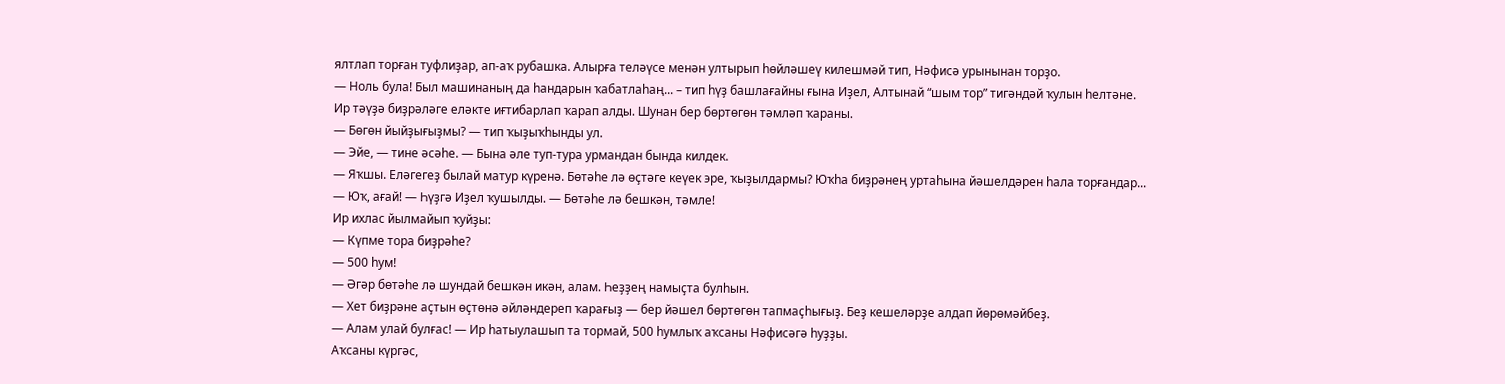ялтлап торған туфлиҙар, ап-аҡ рубашка. Алырға теләүсе менән ултырып һөйләшеү килешмәй тип, Нәфисә урынынан торҙо.
— Ноль була! Был машинаның да һандарын ҡабатлаһаң... – тип һүҙ башлағайны ғына Иҙел, Алтынай “шым тор” тигәндәй ҡулын һелтәне.
Ир тәүҙә биҙрәләге еләкте иғтибарлап ҡарап алды. Шунан бер бөртөгөн тәмләп ҡараны.
— Бөгөн йыйҙығыҙмы? — тип ҡыҙыҡһынды ул.
— Эйе, — тине әсәһе. — Бына әле туп-тура урмандан бында килдек.
— Яҡшы. Еләгегеҙ былай матур күренә. Бөтәһе лә өҫтәге кеүек эре, ҡыҙылдармы? Юҡһа биҙрәнең уртаһына йәшелдәрен һала торғандар...
— Юҡ, ағай! — Һүҙгә Иҙел ҡушылды. — Бөтәһе лә бешкән, тәмле!
Ир ихлас йылмайып ҡуйҙы:
— Күпме тора биҙрәһе?
— 500 һум!
— Әгәр бөтәһе лә шундай бешкән икән, алам. Һеҙҙең намыҫта булһын.
— Хет биҙрәне аҫтын өҫтөнә әйләндереп ҡарағыҙ — бер йәшел бөртөгөн тапмаҫһығыҙ. Беҙ кешеләрҙе алдап йөрөмәйбеҙ.
— Алам улай булғас! — Ир һатыулашып та тормай, 500 һумлыҡ аҡсаны Нәфисәгә һуҙҙы.
Аҡсаны күргәс,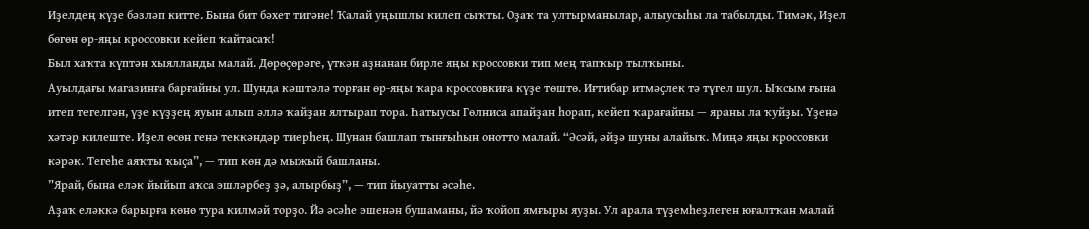Иҙелдең күҙе бәзләп китте. Бына бит бәхет тигәне! Ҡалай уңышлы килеп сыҡты. Оҙаҡ та ултырманылар, алыусыһы ла табылды. Тимәк, Иҙел бөгөн өр-яңы кроссовки кейеп ҡайтасаҡ!
Был хаҡта күптән хыялланды малай. Дөрөҫөрәге, үткән аҙнанан бирле яңы кроссовки тип мең тапҡыр тылҡыны.
Ауылдағы магазинға барғайны ул. Шунда кәштәлә торған өр-яңы ҡара кроссовкиға күҙе төштө. Иғтибар итмәҫлек тә түгел шул. Ыҡсым ғына итеп тегелгән, үҙе күҙҙең яуын алып әллә ҡайҙан ялтырап тора. Һатыусы Гөлниса апайҙан һорап, кейеп ҡарағайны — яраны ла ҡуйҙы. Үҙенә хәтәр килеште. Иҙел өсөн генә теккәндәр тиерһең. Шунан башлап тынғыһын онотто малай. “Әсәй, әйҙә шуны алайыҡ. Миңә яңы кроссовки кәрәк. Тегеһе аяҡты ҡыҫа”, — тип көн дә мыжый башланы.
”Ярай, бына еләк йыйып аҡса эшләрбеҙ ҙә, алырбыҙ”, — тип йыуатты әсәһе.
Аҙаҡ еләккә барырға көнө тура килмәй торҙо. Йә әсәһе эшенән бушаманы, йә ҡойоп ямғыры яуҙы. Ул арала түҙемһеҙлеген юғалтҡан малай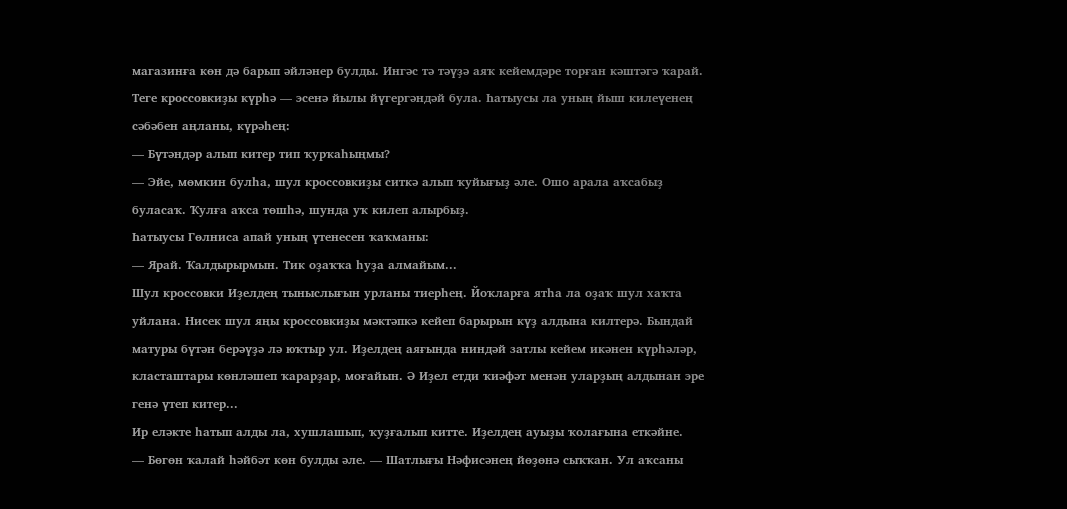магазинға көн дә барып әйләнер булды. Ингәс тә тәүҙә аяҡ кейемдәре торған кәштәгә ҡарай. Теге кроссовкиҙы күрһә — эсенә йылы йүгергәндәй була. Һатыусы ла уның йыш килеүенең сәбәбен аңланы, күрәһең:
— Бүтәндәр алып китер тип ҡурҡаһыңмы?
— Эйе, мөмкин булһа, шул кроссовкиҙы ситкә алып ҡуйығыҙ әле. Ошо арала аҡсабыҙ буласаҡ. Ҡулға аҡса төшһә, шунда уҡ килеп алырбыҙ.
Һатыусы Гөлниса апай уның үтенесен ҡаҡманы:
— Ярай. Ҡалдырырмын. Тик оҙаҡҡа һуҙа алмайым...
Шул кроссовки Иҙелдең тыныслығын урланы тиерһең. Йоҡларға ятһа ла оҙаҡ шул хаҡта уйлана. Нисек шул яңы кроссовкиҙы мәктәпкә кейеп барырын күҙ алдына килтерә. Бындай матуры бүтән берәүҙә лә юҡтыр ул. Иҙелдең аяғында ниндәй затлы кейем икәнен күрһәләр, класташтары көнләшеп ҡарарҙар, моғайын. Ә Иҙел етди ҡиәфәт менән уларҙың алдынан эре генә үтеп китер...
Ир еләкте һатып алды ла, хушлашып, ҡуҙғалып китте. Иҙелдең ауыҙы ҡолағына еткәйне.
— Бөгөн ҡалай һәйбәт көн булды әле. — Шатлығы Нәфисәнең йөҙөнә сыҡҡан. Ул аҡсаны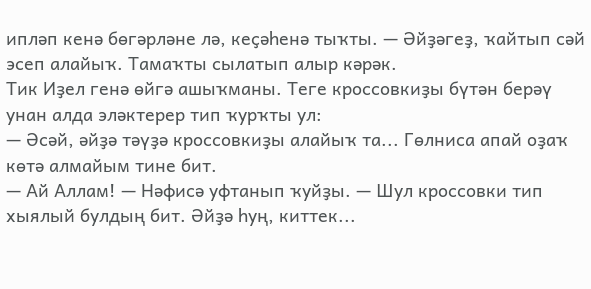ипләп кенә бөгәрләне лә, кеҫәһенә тыҡты. — Әйҙәгеҙ, ҡайтып сәй эсеп алайыҡ. Тамаҡты сылатып алыр кәрәк.
Тик Иҙел генә өйгә ашыҡманы. Теге кроссовкиҙы бүтән берәү унан алда эләктерер тип ҡурҡты ул:
— Әсәй, әйҙә тәүҙә кроссовкиҙы алайыҡ та... Гөлниса апай оҙаҡ көтә алмайым тине бит.
— Ай Аллам! — Нәфисә уфтанып ҡуйҙы. — Шул кроссовки тип хыялый булдың бит. Әйҙә һуң, киттек...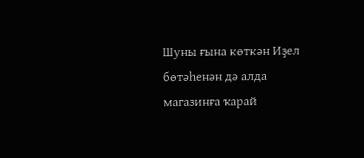Шуны ғына көткән Иҙел бөтәһенән дә алда магазинға ҡарай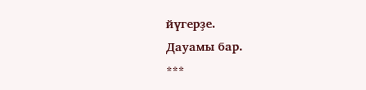йүгерҙе.
Дауамы бар.
***